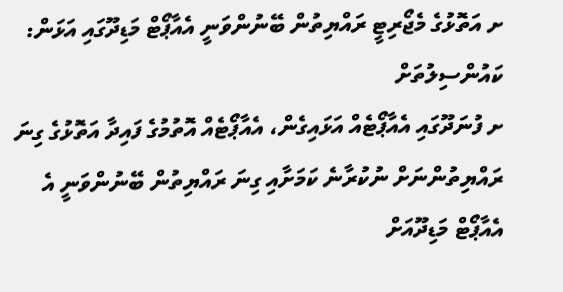ށ އަތޮޅުގެ މެޖޯރިޓީ ރައްޔިތުން ބޭނުންވަނީ އެއާޕޯޓް މަޑިދޫގައި އަޅަން: ކައުންސިލުތަށް
ށ ފުނަދޫގައި އެއާޕޯޓެއް އަޅައިގެން، އެއާޕޯޓެއް އޮތުމުގެ ފައިދާ އަތޮޅުގެ ގިނަ ރައްޔިތުންނަށް ނުކުރާނެ ކަމަށާއި ގިނަ ރައްޔިތުން ބޭނުންވަނީ އެ އެއާޕޯޓް މަޑިދޫއަށް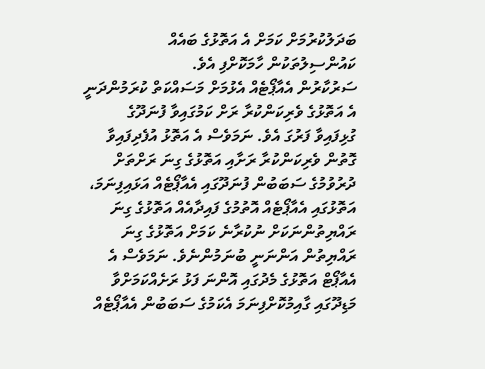ބަދަލުކުރުމަށް ކަމަށް އެ އަތޮޅުގެ ބައެއް ކައުންސިލުތަކުން ހާމަކޮށްފި އެވެ.
ސަރުކާރުން އެއާޕޯޓެއް އެޅުމަށް މަސައްކަތް ކުރަމުންދަނީ އެ އަތޮޅުގެ ވެރިކަންކުރާ ރަށް ކަމުގައިވާ ފުނަދޫގެ ގުޅިފައިވާ ފަރުގަ އެވެ. ނަމަވެސް އެ އަތޮޅު އުފެދިފައިވާ ގޮތުން ވެރިކަންކުރާ ރަށާއި އަތޮޅުގެ ގިނަ ރަށްތަށް ދުރުވުމުގެ ސަބަބުން ފުނަދޫގައި އެއާޕޯޓެއް އަޅައިފިނަމަ، އަތޮޅުގައި އެއާޕޯޓެއް އޮތުމުގެ ފައިދާއެއް އަތޮޅުގެ ގިނަ ރައްޔިތުންނަކަށް ނުކުރާނެ ކަމަށް އަތޮޅުގެ ގިނަ ރައްޔިތުން އަންނަނީ ބުނަމުންނެވެ. ނަމަވެސް އެ އެއާޕޯޓް އަތޮޅުގެ މެދުގައި އޮންނަ ފަޅު ރަށެއްކަމަށްވާ މަޑިދޫގައި ގާއިމުކޮށްފިނަމަ އެކަމުގެ ސަބަބުން އެއާޕޯޓެއް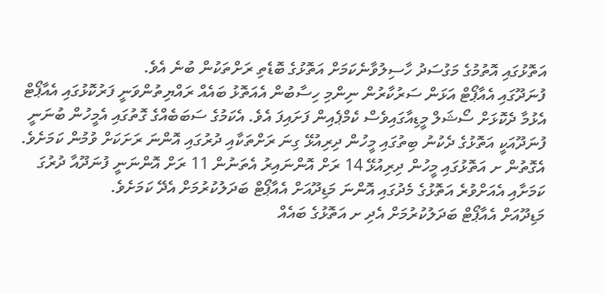އަތޮޅުގައި އޮތުމުގެ މަގުސަދު ހާސިލުވާނެކަމަށް އަތޮޅުގެ ބޮޑެތި ރަށްތަކުން ބުނެ އެވެ.
ފުނަދޫގައި އެއާޕޯޓް އަޅަން ސަރުކާރުން ނިންމި ހިސާބުން އެއަތޮޅު ބައެއް ރައްޔިތުންވަނީ ފަރުކޮޅުގައި އެއާޕޯޓް އެޅުމާ ދެކޮޅަށް ސޯޝަލް މީޑިއާގައިވެސް ކެމްޕެއިން ފަށައިފަ އެވެ. އެކަމުގެ ސަބަބެއްގެ ގޮތުގައި އެމީހުން ބުނަނީ ފުނަދޫއަކީ އަތޮޅުގެ ދެކުނު ބިތުގައި މީހުން ދިރިއުޅޭ ގިނަ ރަށްތަކާއި ދުރުގައި އޮންނަ ރަށަކަށް ވުމުން ކަމަށެވެ. އެގޮތުން ށ އަތޮޅުގައި މީހުން ދިރިއުޅޭ 14 ރަށް އޮންނައިރު އެތަނުން 11 ރަށް އޮންނަނީ ފުނަދޫއާ ދުރުގަ ކަމަށާއި އެއަށްވުރެ އަތޮޅުގެ މެދުގައި އޮންނަ މަޑިދޫއަށް އެއާޕޯޓް ބަދަލުކުރުމަށް އެދޭ ކަމަށެވެ.
މަޑިދޫއަށް އެއާޕޯޓް ބަދަލުކުރުމަށް އެދި ށ އަތޮޅުގެ ބައެއް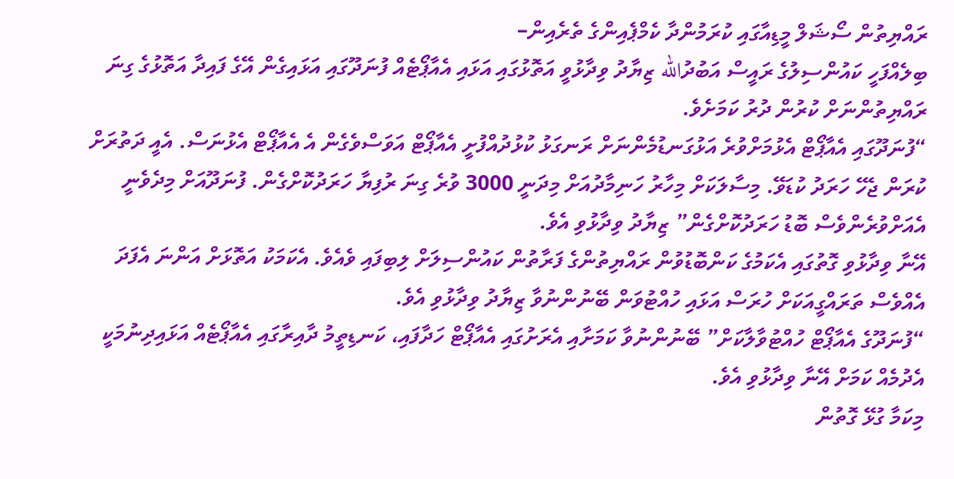ރައްޔިތުން ސޯޝަލް މީޑިއާގައި ކުރަމުންދާ ކެމްޕެއިންގެ ތެރެއިން–
ބިލެއްފަހީ ކައުންސިލުގެ ރައީސް އަބުދުالله ޒިޔާދު ވިދާޅުވީ އަތޮޅުގައި އަޅައި އެއާޕޯޓެއް ފުނަދޫގައި އަޅައިގެން އޭގެ ފައިދާ އަތޮޅުގެ ގިނަ ރައްޔިތުންނަށް ކުރުން ދުރު ކަމަށެވެ.
“ފުނަދޫގައި އެއާޕޯޓް އެޅުމަށްވުރެ އަޅުގަނޑުމެންނަށް ރަނގަޅު ކުޅުދުއްފުށީ އެއާޕޯޓް އަވަސްވެގެން އެ އެއާޕޯޓް އެޅުނަސް. އެއީ ދަތުރަށް ކުރަން ޖެހޭ ހަރަދު ކުޑަވޭ. މިސާލަކަށް މިހާރު ހަނިމާދުއަށް މިދަނީ 3000 ވުރެ ގިނަ ރުފިޔާ ހަރަދުކޮށްގެން. ފުނަދޫއަށް މިދެވެނީ އެއަށްވުރެންވެސް ބޮޑު ހަރަދުކޮށްގެން” ޒިޔާދު ވިދާޅުވި އެވެ.
އޭނާ ވިދާޅުވި ގޮތުގައި އެކަމުގެ ކަންބޮޑުވުން ރައްޔިތުންގެ ފަރާތުން ކައުންސިލަށް ލިބިފައި ވެއެވެ. އެކަމަކު އަތޮޅަށް އަންނަ އެފަދަ އެއްވެސް ތަރައްގީއަކަށް ހުރަސް އަޅައި ހުއްޓުވަން ބޭނުންނުވާ ޒިޔާދު ވިދާޅުވި އެވެ.
“ފުނަދޫގެ އެއާޕޯޓް ހުއްޓުވާލާކަށް” ބޭނުންނުވާ ކަމަށާއި އެރަށުގައި އެއާޕޯޓް ހަދާފައި، ކަނޑިތީމު ދާއިރާގައި އެއާޕޯޓެއް އަޅައިދިނުމަކީ އެދުމެއް ކަމަށް އޭނާ ވިދާޅުވި އެވެ.
މިކަމާ ގުޅޭ ގޮތުން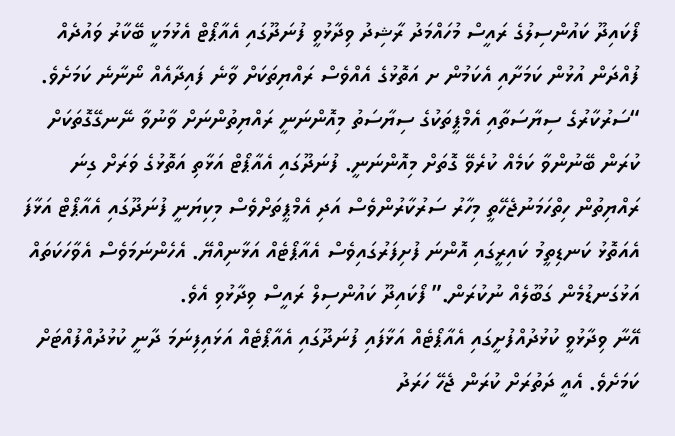ފޯކައިދޫ ކައުންސިލުގެ ރައީސް މުހައްމަދު ރާޝިދު ވިދާޅުވީ ފުނަދޫގައި އެއާޕޯޓް އެޅުމަކީ ބޭކާރު ވައުދެއް ފުއްދަން އުޅުން ކަމަށާއި އެކަމުން ށ އަތޮޅުގެ އެއްވެސް ރައްޔިތަކަށް ވާނެ ފައިދާއެއް ނޯނާނެ ކަމަށެވެ.
“ސަރުކާރުގެ ސިޔާސަތާއި އެމްޕީތަކުގެ ސިޔާސަތު މިއޮންނަނީ ރައްޔިތުންނަށް ވާނުވާ ނޭނގޭގޮތަކަށް ކުރަން ބޭނުންވާ ކަމެއް ކުރެވޭ ގޮތަށް މިއޮންނަނީ. ފުނަދޫގައި އެއާޕޯޓް އަޅާތި އަތޮޅުގެ ވަރަށް ގިނަ ރައްޔިތުން ހިތްހަމަނުޖެހޭތީ މިހާރު ސަރުކާރުންވެސް އަދި އެމްޕީތަށްވެސް މިކިޔަނީ ފުނަދޫގައި އެއާޕޯޓް އަޅާފަ އެއަތޮޅު ކަނޑިތީމު ކައިރީގައި އޮންނަ ފުށިފަރުގައިވެސް އެއާޕޯޓެއް އަޅާނިއްޔޭ. އެހެންނަމަވެސް އެވާހަކަތައް އަޅުގަނޑުމެން ގަބޫލެއް ނުކުރަން.” ފޯކައިދޫ ކައުންސިލް ރައީސް ވިދާޅުވި އެވެ.
އޭނާ ވިދާޅުވީ ކުޅުދުއްފުށީގައި އެއާޕޯޓެއް އަޅާފައި ފުނަދޫގައި އެއާޕޯޓެއް އަޅައިފިނަމަ ދާނީ ކުޅުދުއްފުއްޓަށް ކަމަށެވެ. އެއީ ދަތުރަށް ކުރަން ޖެހޭ ހަރަދު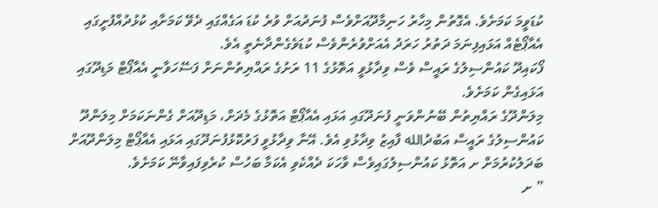ކުޑަވީމަ ކަމަށެވެ. އެގޮތުން މިހާރު ހަނިމާދޫއަށްވެސް ފުނަދުއަށް ވުރެ ކުޑަ އަގެއްގައި ދެވޭ ކަމަށާއި ކުޅުދުއްފުށީގައި އެއާޕޯޓެއް އަޅައިފިނަމަ ދަތުރު ހަރަދު އެއަށްވުރެންވެސް ކުޑަވެގެންދާނެތީ އެވެ.
ފޯކައިދޫ ކައުންސިލުގެ ރައީސް ވެސް ވިދާޅުވީ އަތޮޅުގެ 11 ރަށުގެ ރައްޔިތުންނަށް ފަސޭހަވާނީ އެއާޕޯޓް މަޑިދޫގައި އަޅައިގެން ކަމަށެވެ.
މިލަންދޫގެ ރައްޔިތުން ބޭނުންވަނީ ފުނަދޫގައި އަޅައި އެއާޕޯޓް އަތޮޅުގެ މެދަށް، މަޑިދޫއަށް ގެންނަކަމަށް މިލަންދޫ ކައުންސިލުގެ ރައީސް އަބުދުالله ފާއިޒު ވިދާޅުވި އެވެ. އޭނާ ވިދާޅުވީ ފަރުކޮޅުފުނަދޫގައި އަޅައި އެއާޕޯޓް މިލަންދޫއަށް ބަދަލުކުރުމަށް ށ އަތޮޅު ކައުންސިލުގައިވެސް ވާހަކަ ދެއްކެވި އެކަމާ ބަހުސް ކުރެވިފައިވާނޭ ކަމަށެވެ.
” ށ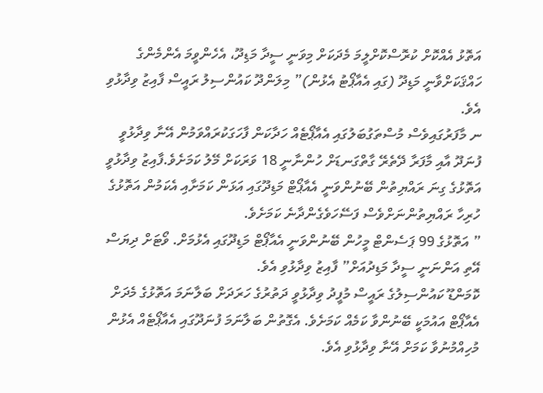އަތޮޅު އެއްކޮށް ކުރޮސްކޮށްލީމަ މެދަކަށް މިވަނީ ސީދާ މަޑިދޫ، އެހެންވީމަ އެންމެންގެ ހައްޤަކަށްވާނީ މަޑިދޫ (ގައި އެއާޕޯޓު އެޅުން)” މިލަންދޫ ކައުންސިލު ރައީސް ފާއިޒު ވިދާޅުވި އެވެ.
ނ މާފަރުގައިވެސް މުސްތަގުބަލުގައި އެއާޕޯޓެއް ހަދާކަން ފާހަގަކުރައްވަމުން އޭނާ ވިދާޅުވީ ފުނަދޫ އާއި މާފަރާ ދޭތެރޭ ގާތްގަނޑަށް ހުންނާނީ 18 ވަރަކަށް މޭލު ކަމަށެވެ.ފާއިޒު ވިދާޅުވީ އަތޮޅުގެ ގިނަ ރައްޔިތުން ބޭނުންވަނީ އެއާޕޯޓް މަޑިދޫގައި އަޅަން ކަމަށާއި އެކަމުން އަތޮޅުގެ ހުރިހާ ރައްޔިތުންނަށްވެސް ފަސޭހަވެގެންދާނެ ކަމަށެވެ.
” އަތޮޅުގެ 99 ޕަސެންޓް މީހުން ބޭނުންވަނީ އެއާޕޯޓް މަޑިދޫގައި އެޅުމަށް. ވޯޓަށް ދިޔަސް އޭތި އަންނަނީ ސީދާ މަޑިދުއަށް” ފާއިޒު ވިދާޅުވި އެވެ.
ކޮމަންޑޫ ކައުންސިލުގެ ރައީސް މުފީދު ވިދާޅުވީ ދަތުރުގެ ހަރަދަށް ބަލާނަމަ އަތޮޅުގެ މެދަށް އެއާޕޯޓް އައުމަކީ ބޭނުންވާ ކަމެއް ކަމަށެވެ. އެގޮތުން ބަލާނަމަ ފުނަދޫގައި އެއާޕޯޓެއް އެޅުން މުހިއްމުނުވާ ކަމަށް އޭނާ ވިދާޅުވި އެވެ.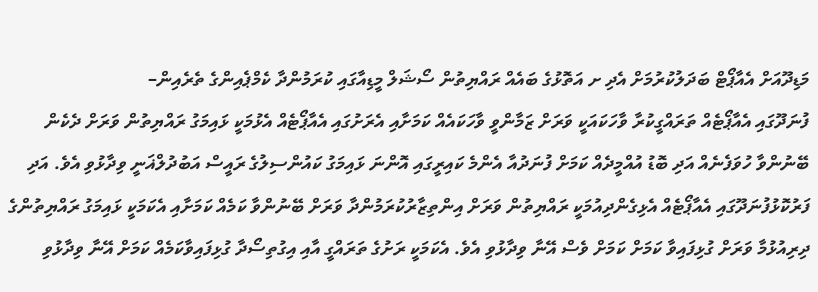މަޑިދޫއަށް އެއާޕޯޓް ބަދަލުކުރުމަށް އެދި ށ އަތޮޅުގެ ބައެއް ރައްޔިތުން ސޯޝަލް މީޑިއާގައި ކުރަމުންދާ ކެމްޕެއިންގެ ތެރެއިން–
ފުނަދޫގައި އެއާޕޯޓެއް ތަރައްގީކުރާ ވާހަކައަކީ ވަރަށް ޒަމާންވީ ވާހަކައެއް ކަމަށާއި އެރަށުގައި އެއާޕޯޓެއް އެޅުމަކީ ޅައިމަގު ރައްޔިތުން ވަރަށް ދެކެން ބޭނުންވާ ހުވަފެނެއް އަދި ބޮޑު އުއްމީދެއް ކަމަށް ފުނަދުއާ އެންމެ ކައިރީގައި އޮންނަ ޅައިމަގު ކައުންސިލުގެ ރައީސް އަބުދުލްޣަނީ ވިދާޅުވި އެވެ. އަދި ފަރުކޮޅުފުނަދޫގައި އެއާޕޯޓެއް އެޅިގެންދިއުމަކީ ރައްޔިތުން ވަރަށް އިންތިޒާރުކުރަމުންދާ ވަރަށް ބޭނުންވާ ކަމެއް ކަމަށާއި އެކަމަކީ ޅައިމަގު ރައްޔިތުންގެ ދިރިއުޅުމާ ވަރަށް ގުޅިފައިވާ ކަމަށް ކަމަށް ވެސް އޭނާ ވިދާޅުވި އެވެ. އެކަމަކީ ރަށުގެ ތަރައްގީ އާއި އިގުތިސޯދާ ގުޅިފައިވާކަމެއް ކަމަށް އޭނާ ވިދާޅުވި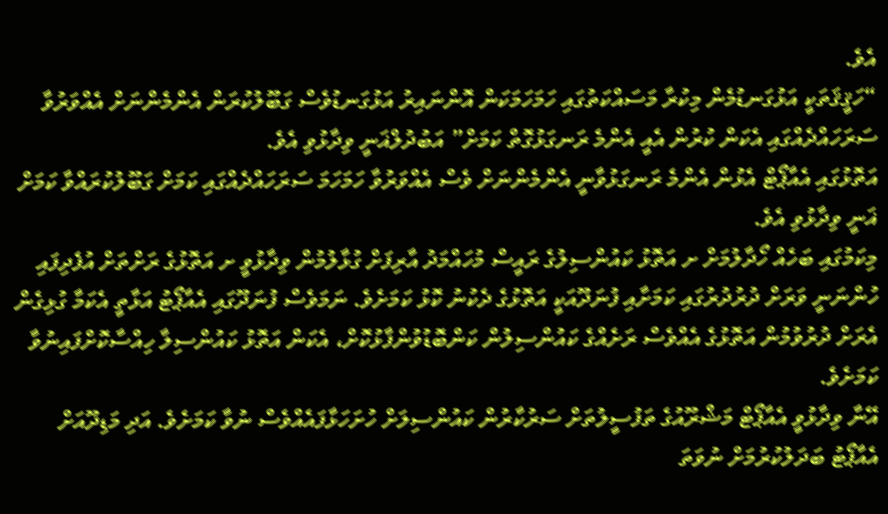އެވެ.
“ހަޤީޤަތަކީ އަޅުގަނޑުމެން މިކުރާ މަސައްކަތުގައި ހަމަހަމަކަން އޮންނައިރު އަޅުގަނޑުވެސް ގަބޫލުކުރަން އެންމެންނަށް އެއްވަރުވާ ސަރަހައްދެއްގައި އެކަން ކުރުން އެއީ އެންމެ ރަނގަޅުގޮތް ކަމަށް” އަބުދުލްޣަނީ ވިދާޅުވި އެވެ.
އަތޮޅުގައި އެއާޕޯޓް އެޅުން އެންމެ ރަނގަޅުވާނީ އެންމެންނަށް ވެސް އެއްވަރުވާ ހަމަހަމަ ސަރަހައްދެއްގައި ކަމަށް ގަބޫލުކުރައްވާ ކަމަށް ޣަނީ ވިދާޅުވި އެވެ.
މިކަމުގައި ބަހެއް ހޯދާލުމަށް ށ އަތޮޅު ކައުންސިލުގެ ރައީސް މުހައްމަދު އާރިފަށް ގުޅާލުމުން ވިދާޅުވީ ށ އަތޮޅުގެ ރަށްތަށް އުފެދިފައި ހުންނަނީ ވަރަށް ދުރުދުރުގައި ކަމަށާއި ފުނަދޫއަކީ އަތޮޅުގެ ދެކުނު ކޮޅު ކަމަށެވެ. ނަމަވެސް ފުނަދޫގައި އެއާޕޯޓު އަޅާތީ އެކަމާ ގުޅިގެން އެރަށް ދުރުވުމުން އަތޮޅުގެ އެއްވެސް ރަށެއްގެ ކައުންސިލުން ކަންބޮޑުވުންފާޅުކޮށް، އެކަން އަތޮޅު ކައުންސިލާ ހިއްސާކޮށްފައިނުވާ ކަމަށެވެ.
އޭނާ ވިދާޅުވީ އެއާޕޯޓް މަޝްރޫއުގެ ތަފުސީލުތަށް ސަރުކާރުން ކައުންސިލަށް ހުށަހަޅާފައެއްވެސް ނުވާ ކަމަށެވެ. އަދި މަޑިދޫއަށް އެއާޕޯޓު ބަދަލުކުރުމަށް ނުވަތަ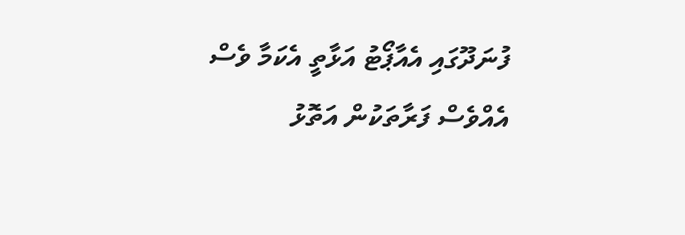ފުނަދޫގައި އެއާޕޯޓު އަޅާތީ އެކަމާ ވެސް އެއްވެސް ފަރާތަކުން އަތޮޅު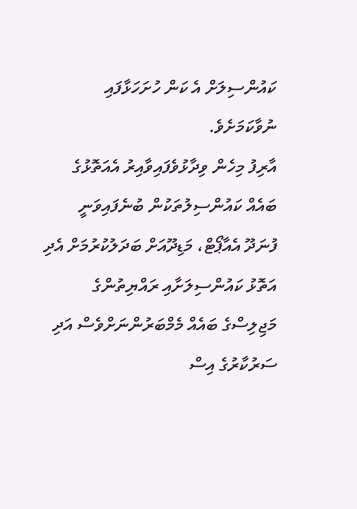ކައުންސިލަށް އެ ކަން ހުށަހަޅާފައި ނުވާކަމަށެވެ.
އާރިފު މިހެން ވިދާޅުވެފައިވާއިރު އެއަތޮޅުގެ ބައެއް ކައުންސިލުތަކުން ބުނެފައިވަނީ ފުނަދޫ އެއާޕޯޓް، މަޑިދޫއަށް ބަދަލުކުރުމަށް އެދި އަތޮޅު ކައުންސިލަށާއި ރައްޔިތުންގެ މަޖިލިސްގެ ބައެއް މެމްބަރުންނަށްވެސް އަދި ސަރުކާރުގެ އިސް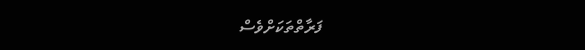ފަރާތްތަކަށްވެސް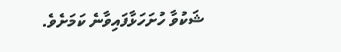ޝަކުވާ ހުށަހަޅާފައިވާނެ ކަމަށެވެ.